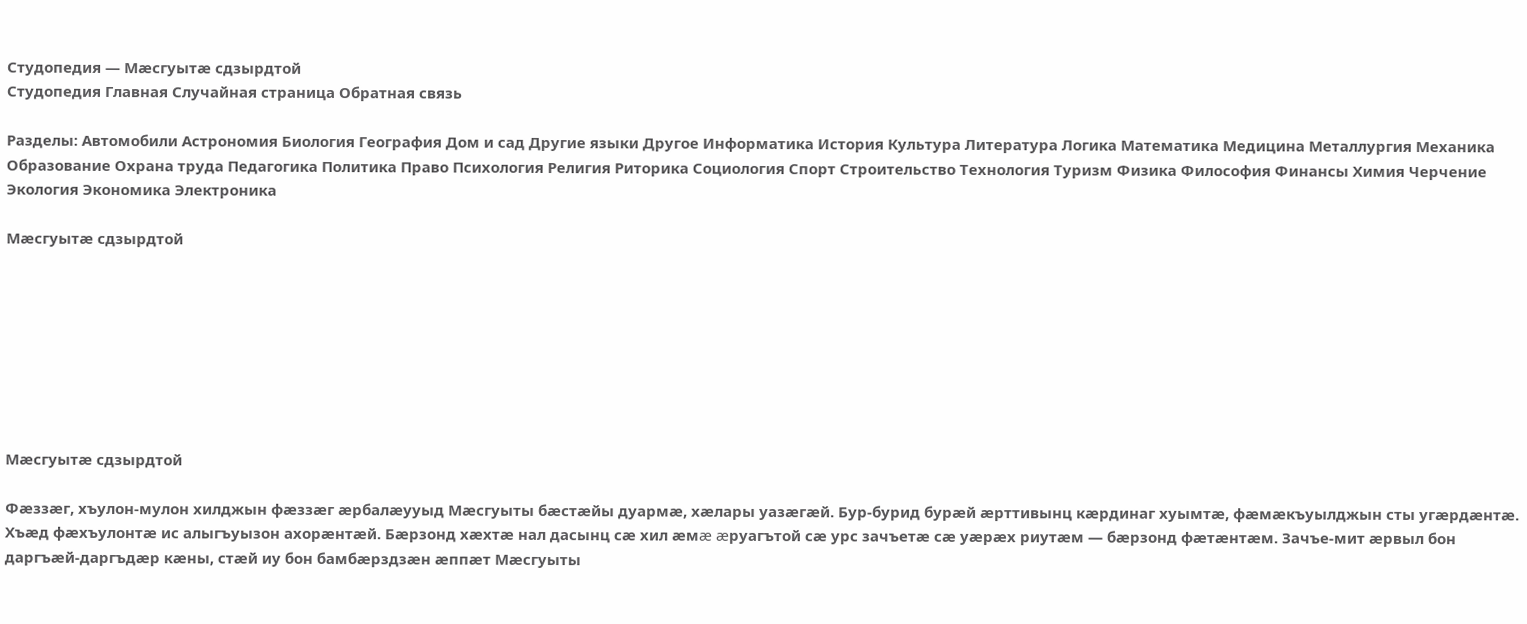Студопедия — Мæсгуытæ сдзырдтой
Студопедия Главная Случайная страница Обратная связь

Разделы: Автомобили Астрономия Биология География Дом и сад Другие языки Другое Информатика История Культура Литература Логика Математика Медицина Металлургия Механика Образование Охрана труда Педагогика Политика Право Психология Религия Риторика Социология Спорт Строительство Технология Туризм Физика Философия Финансы Химия Черчение Экология Экономика Электроника

Мæсгуытæ сдзырдтой








Мæсгуытæ сдзырдтой

Фæззæг, хъулон-мулон хилджын фæззæг æрбалæууыд Мæсгуыты бæстæйы дуармæ, хæлары уазæгæй. Бур-бурид бурæй æрттивынц кæрдинаг хуымтæ, фæмæкъуылджын сты угæрдæнтæ. Хъæд фæхъулонтæ ис алыгъуызон ахорæнтæй. Бæрзонд хæхтæ нал дасынц сæ хил æмæ æруагътой сæ урс зачъетæ сæ уæрæх риутæм — бæрзонд фæтæнтæм. Зачъе-мит æрвыл бон даргъæй-даргъдæр кæны, стæй иу бон бамбæрздзæн æппæт Мæсгуыты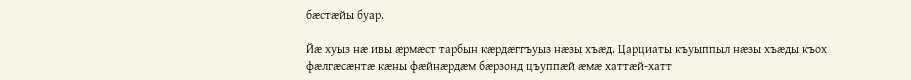бæстæйы буар.

Йæ хуыз нæ ивы æрмæст тарбын кæрдæггъуыз нæзы хъæд. Царциаты къуыппыл нæзы хъæды къох фæлгæсæнтæ кæны фæйнæрдæм бæрзонд цъуппæй æмæ хаттæй-хатт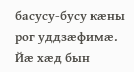басусу-бусу кæны рог уддзæфимæ. Йæ хæд бын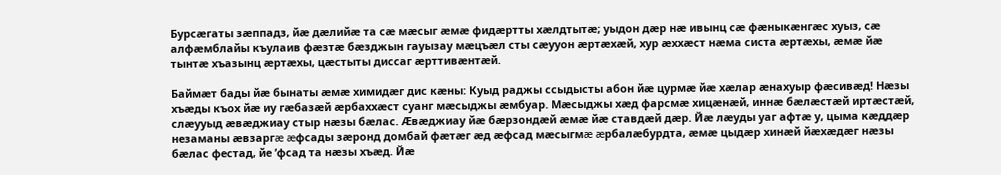Бурсæгаты зæппадз, йæ дæлийæ та сæ мæсыг æмæ фидæртты хæлдтытæ; уыдон дæр нæ ивынц сæ фæныкæнгæс хуыз, сæ алфæмблайы къулаив фæзтæ бæзджын гауызау мæцъæл сты сæууон æртæхæй, хур æххæст нæма систа æртæхы, æмæ йæ тынтæ хъазынц æртæхы, цæстыты диссаг æрттивæнтæй.

Баймæт бады йæ бынаты æмæ химидæг дис кæны: Куыд раджы ссыдысты абон йæ цурмæ йæ хæлар æнахуыр фæсивæд! Нæзы хъæды къох йæ иу гæбазæй æрбаххæст суанг мæсыджы æмбуар. Мæсыджы хæд фарсмæ хицæнæй, иннæ бæлæстæй иртæстæй, слæууыд æвæджиау стыр нæзы бæлас. Æвæджиау йæ бæрзондæй æмæ йæ ставдæй дæр. Йæ лæуды уаг афтæ у, цыма кæддæр незаманы æвзаргæ æфсады зæронд домбай фæтæг æд æфсад мæсыгмæ æрбалæбурдта, æмæ цыдæр хинæй йæхæдæг нæзы бæлас фестад, йе ’фсад та нæзы хъæд. Йæ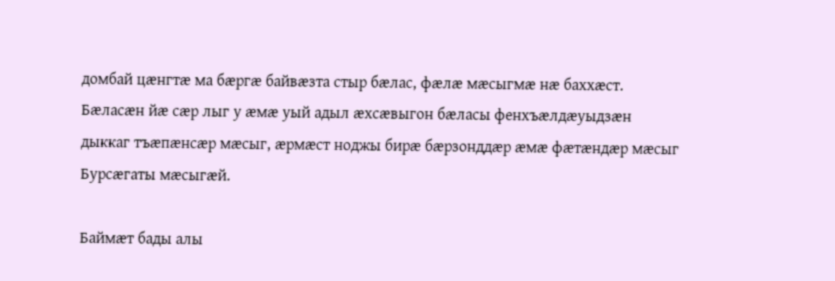домбай цæнгтæ ма бæргæ байвæзта стыр бæлас, фæлæ мæсыгмæ нæ баххæст. Бæласæн йæ сæр лыг у æмæ уый адыл æхсæвыгон бæласы фенхъæлдæуыдзæн дыккаг тъæпæнсæр мæсыг, æрмæст ноджы бирæ бæрзонддæр æмæ фæтæндæр мæсыг Бурсæгаты мæсыгæй.

Баймæт бады алы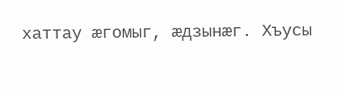хаттау æгомыг, æдзынæг. Хъусы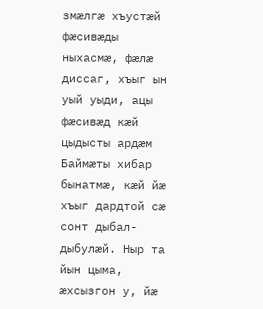змæлгæ хъустæй фæсивæды ныхасмæ, фæлæ диссаг, хъыг ын уый уыди, ацы фæсивæд кæй цыдысты ардæм Баймæты хибар бынатмæ, кæй йæ хъыг дардтой сæ сонт дыбал-дыбулæй. Ныр та йын цыма, æхсызгон у, йæ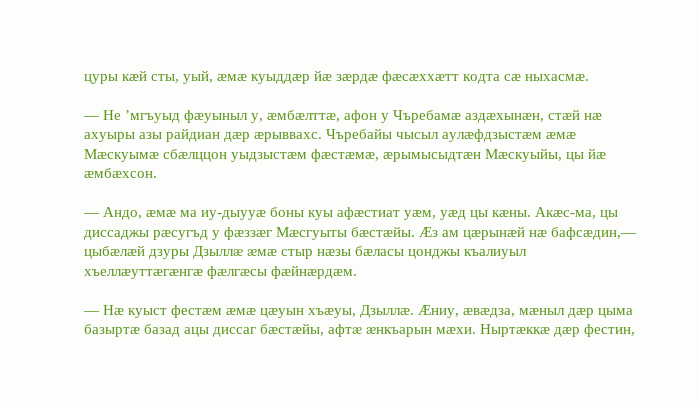цуры кæй сты, уый, æмæ куыддæр йæ зæрдæ фæсæххæтт кодта сæ ныхасмæ.

— Не ’мгъуыд фæуыныл у, æмбæлттæ, афон у Чъребамæ аздæхынæн, стæй нæ ахуыры азы райдиан дæр æрыввахс. Чъребайы чысыл аулæфдзыстæм æмæ Мæскуымæ сбæлццон уыдзыстæм фæстæмæ, æрымысыдтæн Мæскуыйы, цы йæ æмбæхсон.

— Андо, æмæ ма иу-дыууæ боны куы афæстиат уæм, уæд цы кæны. Акæс-ма, цы диссаджы рæсугъд у фæззæг Мæсгуыты бæстæйы. Æз ам цæрынæй нæ бафсæдин,— цыбæлæй дзуры Дзыллæ æмæ стыр нæзы бæласы цонджы къалиуыл хъеллæуттæгæнгæ фæлгæсы фæйнæрдæм.

— Нæ куыст фестæм æмæ цæуын хъæуы, Дзыллæ. Æниу, æвæдза, мæныл дæр цыма базыртæ базад ацы диссаг бæстæйы, афтæ æнкъарын мæхи. Ныртæккæ дæр фестин,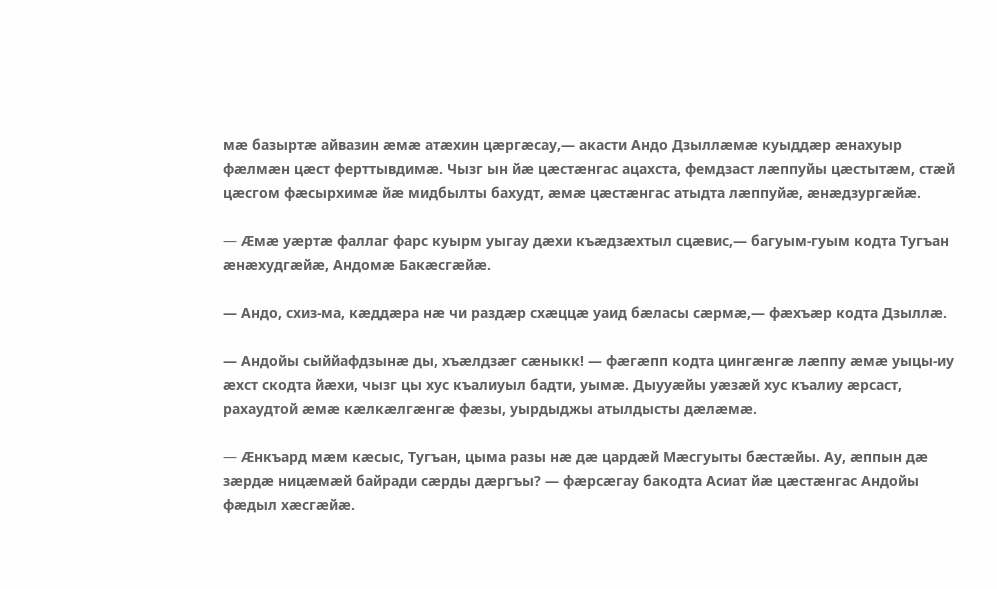мæ базыртæ айвазин æмæ атæхин цæргæсау,— акасти Андо Дзыллæмæ куыддæр æнахуыр фæлмæн цæст ферттывдимæ. Чызг ын йæ цæстæнгас ацахста, фемдзаст лæппуйы цæстытæм, стæй цæсгом фæсырхимæ йæ мидбылты бахудт, æмæ цæстæнгас атыдта лæппуйæ, æнæдзургæйæ.

— Æмæ уæртæ фаллаг фарс куырм уыгау дæхи къæдзæхтыл сцæвис,— багуым-гуым кодта Тугъан æнæхудгæйæ, Андомæ Бакæсгæйæ.

— Андо, схиз-ма, кæддæра нæ чи раздæр схæццæ уаид бæласы сæрмæ,— фæхъæр кодта Дзыллæ.

— Андойы сыййафдзынæ ды, хъæлдзæг сæныкк! — фæгæпп кодта цингæнгæ лæппу æмæ уыцы-иу æхст скодта йæхи, чызг цы хус къалиуыл бадти, уымæ. Дыууæйы уæзæй хус къалиу æрсаст, рахаудтой æмæ кæлкæлгæнгæ фæзы, уырдыджы атылдысты дæлæмæ.

— Æнкъард мæм кæсыс, Тугъан, цыма разы нæ дæ цардæй Мæсгуыты бæстæйы. Ау, æппын дæ зæрдæ ницæмæй байради сæрды дæргъы? — фæрсæгау бакодта Асиат йæ цæстæнгас Андойы фæдыл хæсгæйæ.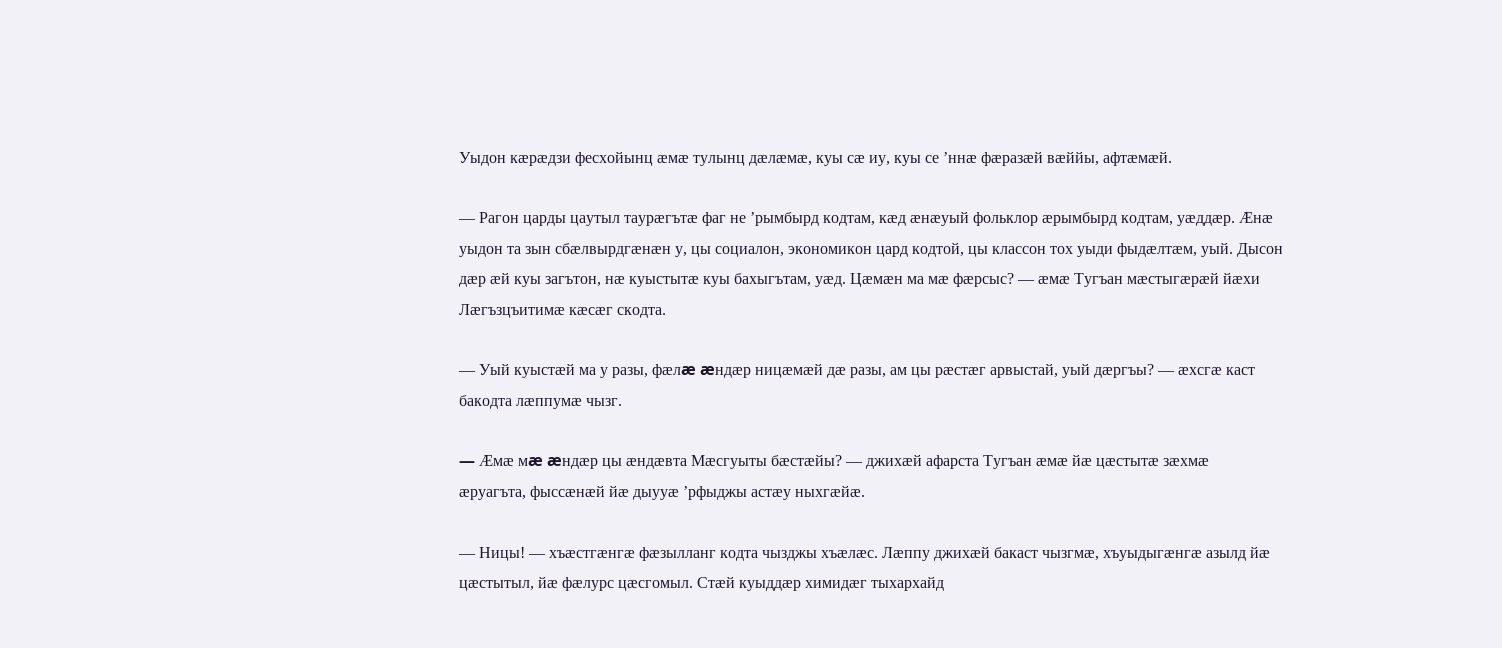Уыдон кæрæдзи фесхойынц æмæ тулынц дæлæмæ, куы сæ иу, куы се ’ннæ фæразæй вæййы, афтæмæй.

— Рагон царды цаутыл таурæгътæ фаг не ’рымбырд кодтам, кæд æнæуый фольклор æрымбырд кодтам, уæддæр. Æнæ уыдон та зын сбæлвырдгæнæн у, цы социалон, экономикон цард кодтой, цы классон тох уыди фыдæлтæм, уый. Дысон дæр æй куы загътон, нæ куыстытæ куы бахыгътам, уæд. Цæмæн ма мæ фæрсыс? — æмæ Тугъан мæстыгæрæй йæхи Лæгъзцъитимæ кæсæг скодта.

— Уый куыстæй ма у разы, фæлæ æндæр ницæмæй дæ разы, ам цы рæстæг арвыстай, уый дæргъы? — æхсгæ каст бакодта лæппумæ чызг.

— Æмæ мæ æндæр цы æндæвта Мæсгуыты бæстæйы? — джихæй афарста Тугъан æмæ йæ цæстытæ зæхмæ æруагъта, фыссæнæй йæ дыууæ ’рфыджы астæу ныхгæйæ.

— Ницы! — хъæстгæнгæ фæзылланг кодта чызджы хъæлæс. Лæппу джихæй бакаст чызгмæ, хъуыдыгæнгæ азылд йæ цæстытыл, йæ фæлурс цæсгомыл. Стæй куыддæр химидæг тыхархайд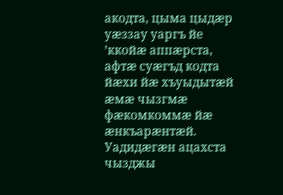акодта, цыма цыдæр уæззау уаргъ йе ’ккойæ аппæрста, афтæ суæгъд кодта йæхи йæ хъуыдытæй æмæ чызгмæ фæкомкоммæ йæ æнкъарæнтæй. Уадидæгæн ацахста чызджы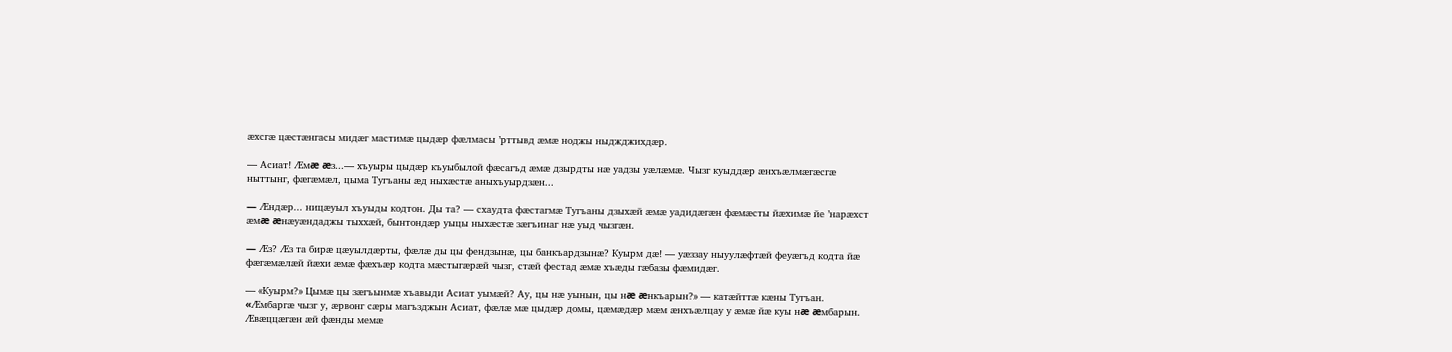æхсгæ цæстæнгасы мидæг мастимæ цыдæр фæлмасы ’рттывд æмæ ноджы ныджджихдæр.

— Асиат! Æмæ æз...— хъуыры цыдæр къуыбылой фæсагъд æмæ дзырдты нæ уадзы уæлæмæ. Чызг куыддæр æнхъæлмæгæсгæ ныттынг, фæгæмæл, цыма Тугъаны æд ныхæстæ аныхъуырдзæн...

— Æндæр... ницæуыл хъуыды кодтон. Ды та? — схаудта фæстагмæ Тугъаны дзыхæй æмæ уадидæгæн фæмæсты йæхимæ йе ’нарæхст æмæ æнæуæндаджы тыххæй, бынтондæр уыцы ныхæстæ зæгъинаг нæ уыд чызгæн.

— Æз? Æз та бирæ цæуылдæрты, фæлæ ды цы фендзынæ, цы банкъардзынæ? Куырм дæ! — уæззау ныуулæфтæй феуæгъд кодта йæ фæгæмæлæй йæхи æмæ фæхъæр кодта мæстыгæрæй чызг, стæй фестад æмæ хъæды гæбазы фæмидæг.

— «Куырм?» Цымæ цы зæгъынмæ хъавыди Асиат уымæй? Ау, цы нæ уынын, цы нæ æнкъарын?» — катæйттæ кæны Тугъан. «Æмбаргæ чызг у, æрвонг сæры магъзджын Асиат, фæлæ мæ цыдæр домы, цæмæдæр мæм æнхъæлцау у æмæ йæ куы нæ æмбарын. Æвæццæгæн æй фæнды мемæ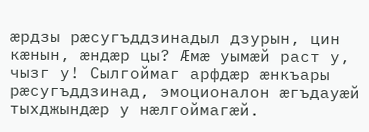æрдзы рæсугъддзинадыл дзурын, цин кæнын, æндæр цы? Æмæ уымæй раст у, чызг у! Сылгоймаг арфдæр æнкъары рæсугъддзинад, эмоционалон æгъдауæй тыхджындæр у нæлгоймагæй.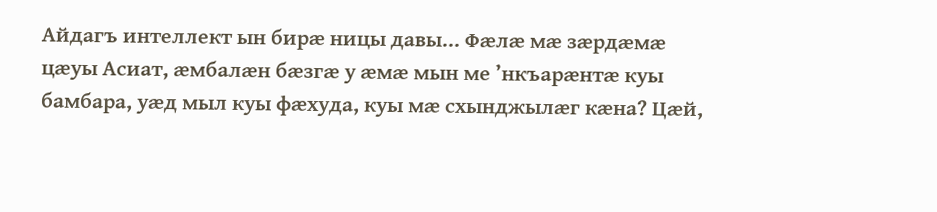Айдагъ интеллект ын бирæ ницы давы... Фæлæ мæ зæрдæмæ цæуы Асиат, æмбалæн бæзгæ у æмæ мын ме ’нкъарæнтæ куы бамбара, уæд мыл куы фæхуда, куы мæ схынджылæг кæна? Цæй,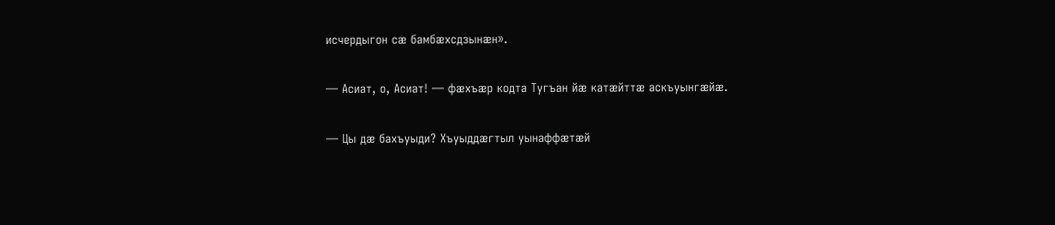исчердыгон сæ бамбæхсдзынæн».

— Асиат, о, Асиат! — фæхъæр кодта Тугъан йæ катæйттæ аскъуынгæйæ.

— Цы дæ бахъуыди? Хъуыддæгтыл уынаффæтæй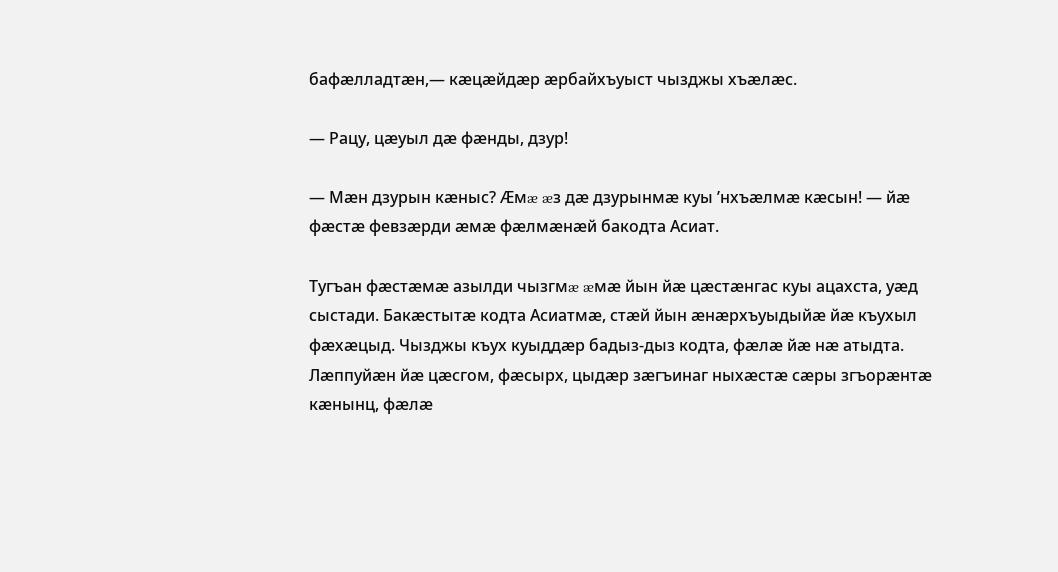бафæлладтæн,— кæцæйдæр æрбайхъуыст чызджы хъæлæс.

— Рацу, цæуыл дæ фæнды, дзур!

— Мæн дзурын кæныс? Æмæ æз дæ дзурынмæ куы ’нхъæлмæ кæсын! — йæ фæстæ февзæрди æмæ фæлмæнæй бакодта Асиат.

Тугъан фæстæмæ азылди чызгмæ æмæ йын йæ цæстæнгас куы ацахста, уæд сыстади. Бакæстытæ кодта Асиатмæ, стæй йын æнæрхъуыдыйæ йæ къухыл фæхæцыд. Чызджы къух куыддæр бадыз-дыз кодта, фæлæ йæ нæ атыдта. Лæппуйæн йæ цæсгом, фæсырх, цыдæр зæгъинаг ныхæстæ сæры згъорæнтæ кæнынц, фæлæ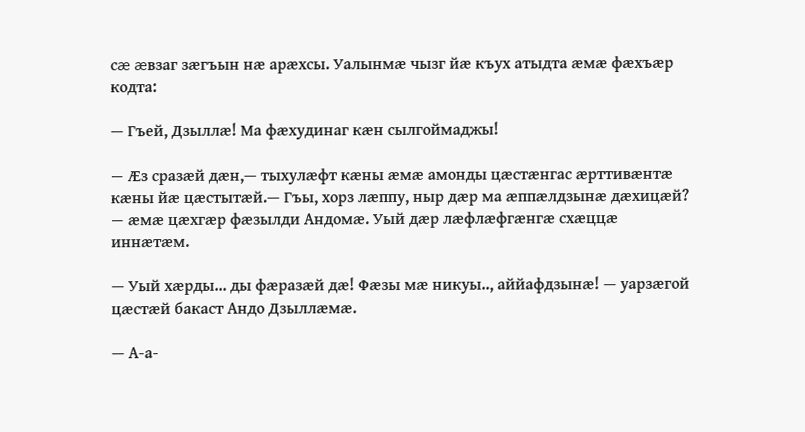сæ æвзаг зæгъын нæ арæхсы. Уалынмæ чызг йæ къух атыдта æмæ фæхъæр кодта:

— Гъей, Дзыллæ! Ма фæхудинаг кæн сылгоймаджы!

— Æз сразæй дæн,— тыхулæфт кæны æмæ амонды цæстæнгас æрттивæнтæ кæны йæ цæстытæй.— Гъы, хорз лæппу, ныр дæр ма æппæлдзынæ дæхицæй? — æмæ цæхгæр фæзылди Андомæ. Уый дæр лæфлæфгæнгæ схæццæ иннæтæм.

— Уый хæрды... ды фæразæй дæ! Фæзы мæ никуы.., аййафдзынæ! — уарзæгой цæстæй бакаст Андо Дзыллæмæ.

— А-а-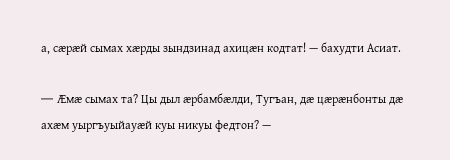а, сæрæй сымах хæрды зындзинад ахицæн кодтат! — бахудти Асиат.

— Æмæ сымах та? Цы дыл æрбамбæлди, Тугъан, дæ цæрæнбонты дæ ахæм уыргъуыйауæй куы никуы федтон? —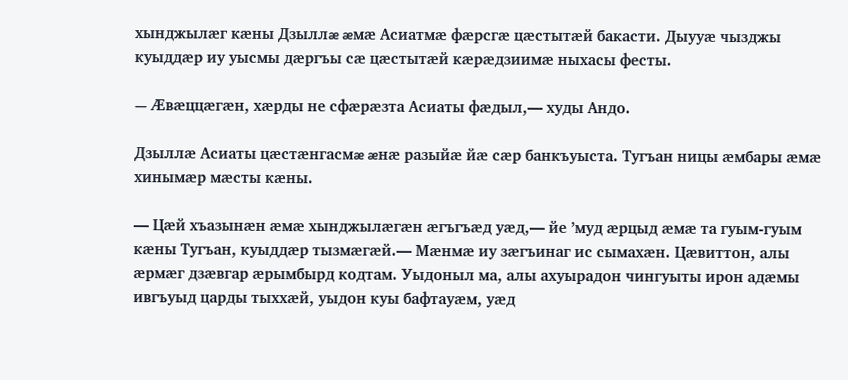хынджылæг кæны Дзыллæ æмæ Асиатмæ фæрсгæ цæстытæй бакасти. Дыууæ чызджы куыддæр иу уысмы дæргъы сæ цæстытæй кæрæдзиимæ ныхасы фесты.

— Æвæццæгæн, хæрды не сфæрæзта Асиаты фæдыл,— худы Андо.

Дзыллæ Асиаты цæстæнгасмæ æнæ разыйæ йæ сæр банкъуыста. Тугъан ницы æмбары æмæ хинымæр мæсты кæны.

— Цæй хъазынæн æмæ хынджылæгæн æгъгъæд уæд,— йе ’муд æрцыд æмæ та гуым-гуым кæны Тугъан, куыддæр тызмæгæй.— Мæнмæ иу зæгъинаг ис сымахæн. Цæвиттон, алы æрмæг дзæвгар æрымбырд кодтам. Уыдоныл ма, алы ахуырадон чингуыты ирон адæмы ивгъуыд царды тыххæй, уыдон куы бафтауæм, уæд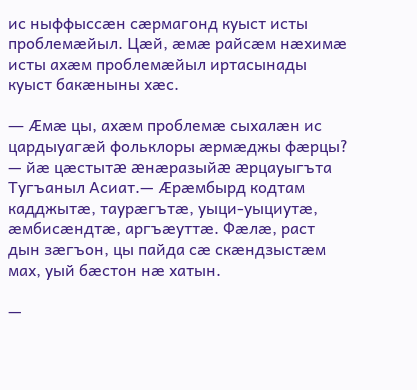ис ныффыссæн сæрмагонд куыст исты проблемæйыл. Цæй, æмæ райсæм нæхимæ исты ахæм проблемæйыл иртасынады куыст бакæныны хæс.

— Æмæ цы, ахæм проблемæ сыхалæн ис цардыуагæй фольклоры æрмæджы фæрцы? — йæ цæстытæ æнæразыйæ æрцауыгъта Тугъаныл Асиат.— Æрæмбырд кодтам кадджытæ, таурæгътæ, уыци-уыциутæ, æмбисæндтæ, аргъæуттæ. Фæлæ, раст дын зæгъон, цы пайда сæ скæндзыстæм мах, уый бæстон нæ хатын.

—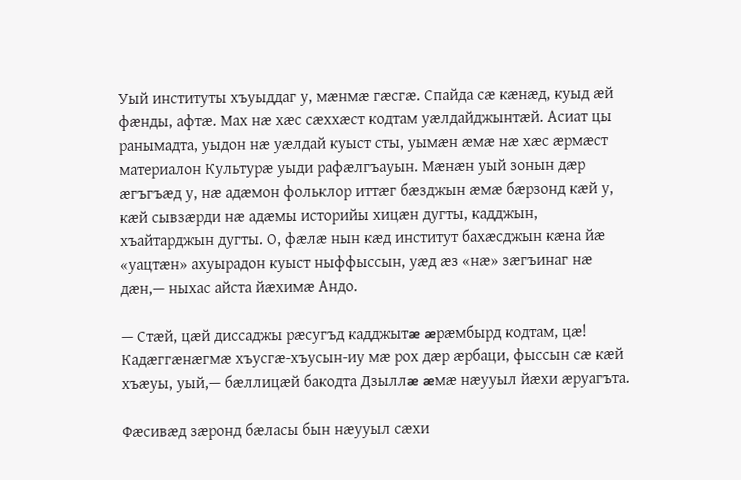Уый институты хъуыддаг у, мæнмæ гæсгæ. Спайда сæ кæнæд, куыд æй фæнды, афтæ. Мах нæ хæс сæххæст кодтам уæлдайджынтæй. Асиат цы ранымадта, уыдон нæ уæлдай куыст сты, уымæн æмæ нæ хæс æрмæст материалон Культурæ уыди рафæлгъауын. Мæнæн уый зонын дæр æгъгъæд у, нæ адæмон фольклор иттæг бæзджын æмæ бæрзонд кæй у, кæй сывзæрди нæ адæмы историйы хицæн дугты, кадджын, хъайтарджын дугты. О, фæлæ нын кæд институт бахæсджын кæна йæ «уацтæн» ахуырадон куыст ныффыссын, уæд æз «нæ» зæгъинаг нæ дæн,— ныхас айста йæхимæ Андо.

— Стæй, цæй диссаджы рæсугъд кадджытæ æрæмбырд кодтам, цæ! Кадæггæнæгмæ хъусгæ-хъусын-иу мæ рох дæр æрбаци, фыссын сæ кæй хъæуы, уый,— бæллицæй бакодта Дзыллæ æмæ нæууыл йæхи æруагъта.

Фæсивæд зæронд бæласы бын нæууыл сæхи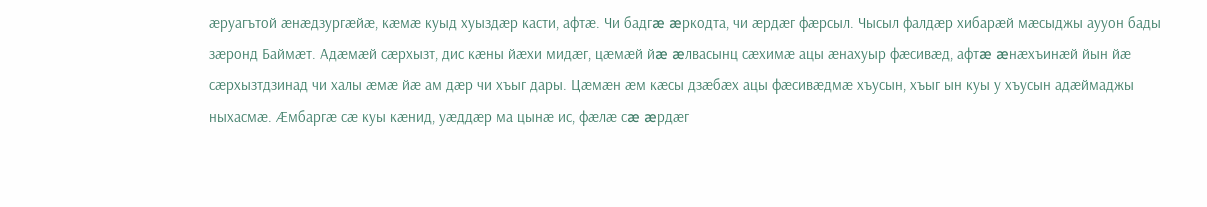æруагътой æнæдзургæйæ, кæмæ куыд хуыздæр касти, афтæ. Чи бадгæ æркодта, чи æрдæг фæрсыл. Чысыл фалдæр хибарæй мæсыджы аууон бады зæронд Баймæт. Адæмæй сæрхызт, дис кæны йæхи мидæг, цæмæй йæ æлвасынц сæхимæ ацы æнахуыр фæсивæд, афтæ æнæхъинæй йын йæ сæрхызтдзинад чи халы æмæ йæ ам дæр чи хъыг дары. Цæмæн æм кæсы дзæбæх ацы фæсивæдмæ хъусын, хъыг ын куы у хъусын адæймаджы ныхасмæ. Æмбаргæ сæ куы кæнид, уæддæр ма цынæ ис, фæлæ сæ æрдæг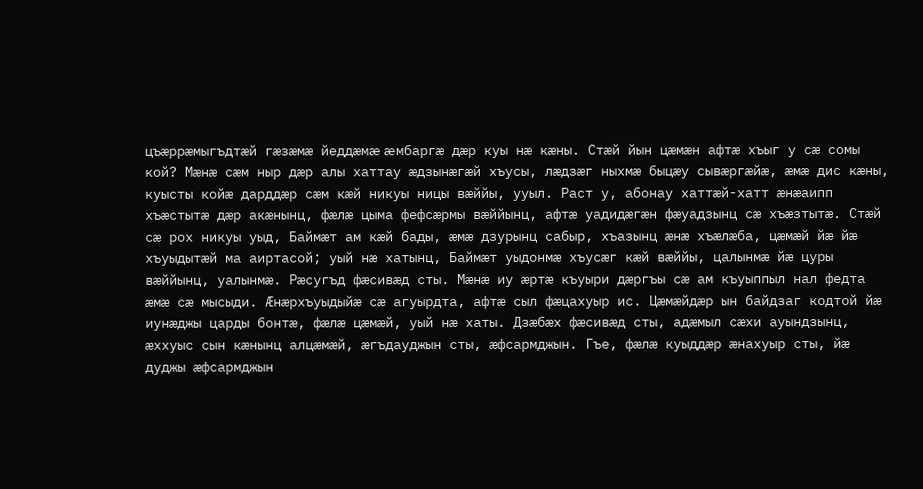цъæррæмыгъдтæй гæзæмæ йеддæмæ æмбаргæ дæр куы нæ кæны. Стæй йын цæмæн афтæ хъыг у сæ сомы кой? Мæнæ сæм ныр дæр алы хаттау æдзынæгæй хъусы, лæдзæг ныхмæ быцæу сывæргæйæ, æмæ дис кæны, куысты койæ дарддæр сæм кæй никуы ницы вæййы, ууыл. Раст у, абонау хаттæй-хатт æнæаипп хъæстытæ дæр акæнынц, фæлæ цыма фефсæрмы вæййынц, афтæ уадидæгæн фæуадзынц сæ хъæзтытæ. Стæй сæ рох никуы уыд, Баймæт ам кæй бады, æмæ дзурынц сабыр, хъазынц æнæ хъæлæба, цæмæй йæ йæ хъуыдытæй ма аиртасой; уый нæ хатынц, Баймæт уыдонмæ хъусæг кæй вæййы, цалынмæ йæ цуры вæййынц, уалынмæ. Рæсугъд фæсивæд сты. Мæнæ иу æртæ къуыри дæргъы сæ ам къуыппыл нал федта æмæ сæ мысыди. Æнæрхъуыдыйæ сæ агуырдта, афтæ сыл фæцахуыр ис. Цæмæйдæр ын байдзаг кодтой йæ иунæджы царды бонтæ, фæлæ цæмæй, уый нæ хаты. Дзæбæх фæсивæд сты, адæмыл сæхи ауындзынц, æххуыс сын кæнынц алцæмæй, æгъдауджын сты, æфсармджын. Гъе, фæлæ куыддæр æнахуыр сты, йæ дуджы æфсармджын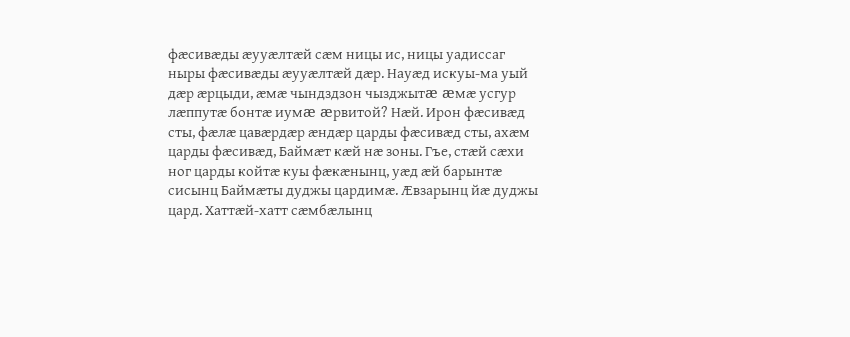фæсивæды æууæлтæй сæм ницы ис, ницы уадиссаг ныры фæсивæды æууæлтæй дæр. Науæд искуы-ма уый дæр æрцыди, æмæ чындздзон чызджытæ æмæ усгур лæппутæ бонтæ иумæ æрвитой? Нæй. Ирон фæсивæд сты, фæлæ цавæрдæр æндæр царды фæсивæд сты, ахæм царды фæсивæд, Баймæт кæй нæ зоны. Гъе, стæй сæхи ног царды койтæ куы фæкæнынц, уæд æй барынтæ сисынц Баймæты дуджы цардимæ. Æвзарынц йæ дуджы цард. Хаттæй-хатт сæмбæлынц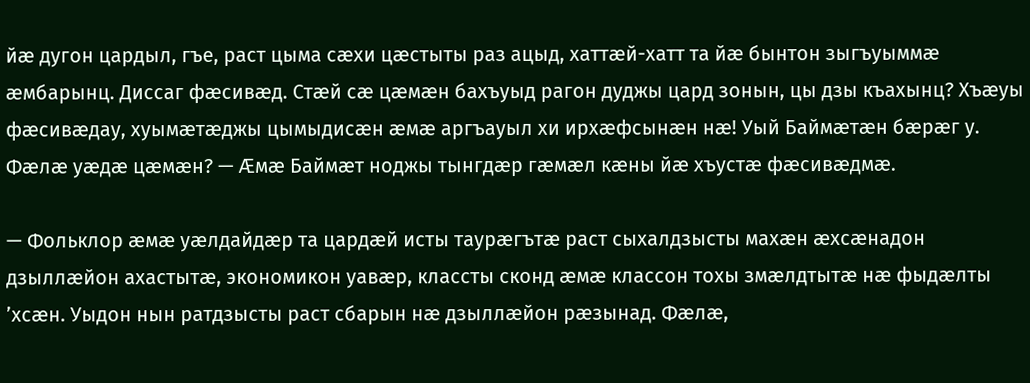йæ дугон цардыл, гъе, раст цыма сæхи цæстыты раз ацыд, хаттæй-хатт та йæ бынтон зыгъуыммæ æмбарынц. Диссаг фæсивæд. Стæй сæ цæмæн бахъуыд рагон дуджы цард зонын, цы дзы къахынц? Хъæуы фæсивæдау, хуымæтæджы цымыдисæн æмæ аргъауыл хи ирхæфсынæн нæ! Уый Баймæтæн бæрæг у. Фæлæ уæдæ цæмæн? — Æмæ Баймæт ноджы тынгдæр гæмæл кæны йæ хъустæ фæсивæдмæ.

— Фольклор æмæ уæлдайдæр та цардæй исты таурæгътæ раст сыхалдзысты махæн æхсæнадон дзыллæйон ахастытæ, экономикон уавæр, классты сконд æмæ классон тохы змæлдтытæ нæ фыдæлты ’хсæн. Уыдон нын ратдзысты раст сбарын нæ дзыллæйон рæзынад. Фæлæ,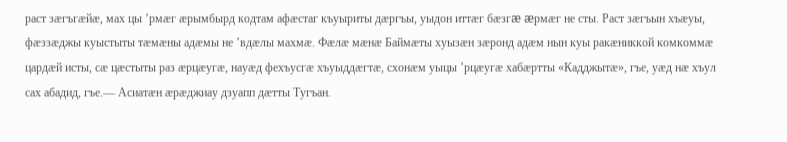раст зæгъгæйæ, мах цы ’рмæг æрымбырд кодтам афæстаг къуыриты дæргъы, уыдон иттæг бæзгæ æрмæг не сты. Раст зæгъын хъæуы, фæззæджы куыстыты тæмæны адæмы не ’вдæлы махмæ. Фæлæ мæнæ Баймæты хуызæн зæронд адæм нын куы ракæниккой комкоммæ цардæй исты, сæ цæстыты раз æрцæугæ, науæд фехъусгæ хъуыддæгтæ, схонæм уыцы ’рцæугæ хабæртты «Кадджытæ», гъе, уæд нæ хъул сах абадид, гъе.— Асиатæн æрæджиау дзуапп дæтты Тугъан.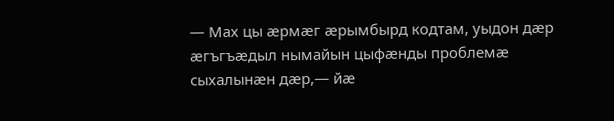— Мах цы æрмæг æрымбырд кодтам, уыдон дæр æгъгъæдыл нымайын цыфæнды проблемæ сыхалынæн дæр,— йæ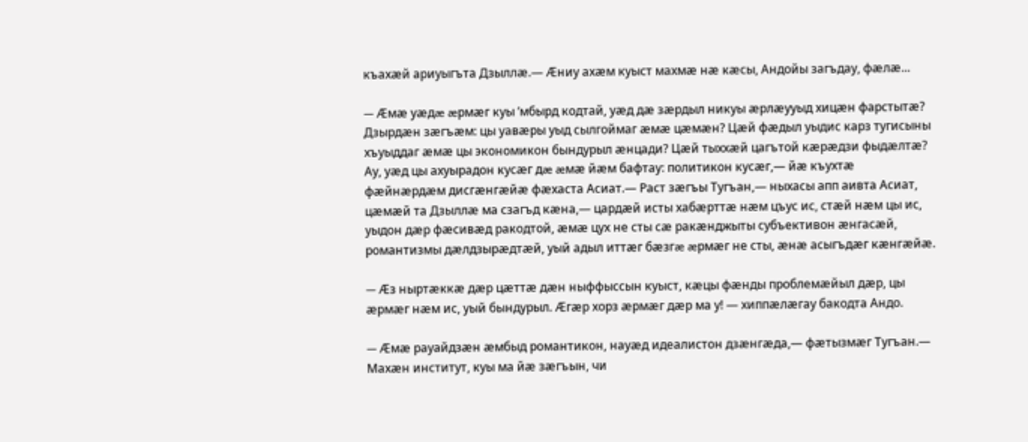къахæй ариуыгъта Дзыллæ.— Æниу ахæм куыст махмæ нæ кæсы, Андойы загъдау, фæлæ...

— Æмæ уæдæ æрмæг куы ’мбырд кодтай, уæд дæ зæрдыл никуы æрлæууыд хицæн фарстытæ? Дзырдæн зæгъæм: цы уавæры уыд сылгоймаг æмæ цæмæн? Цæй фæдыл уыдис карз тугисыны хъуыддаг æмæ цы экономикон бындурыл æнцади? Цæй тыххæй цагътой кæрæдзи фыдæлтæ? Ау, уæд цы ахуырадон кусæг дæ æмæ йæм бафтау: политикон кусæг,— йæ къухтæ фæйнæрдæм дисгæнгæйæ фæхаста Асиат.— Раст зæгъы Тугъан,— ныхасы апп аивта Асиат, цæмæй та Дзыллæ ма сзагъд кæна,— цардæй исты хабæрттæ нæм цъус ис, стæй нæм цы ис, уыдон дæр фæсивæд ракодтой, æмæ цух не сты сæ ракæнджыты субъективон æнгасæй, романтизмы дæлдзырæдтæй, уый адыл иттæг бæзгæ æрмæг не сты, æнæ асыгъдæг кæнгæйæ.

— Æз ныртæккæ дæр цæттæ дæн ныффыссын куыст, кæцы фæнды проблемæйыл дæр, цы æрмæг нæм ис, уый бындурыл. Æгæр хорз æрмæг дæр ма у! — хиппæлæгау бакодта Андо.

— Æмæ рауайдзæн æмбыд романтикон, науæд идеалистон дзæнгæда,— фæтызмæг Тугъан.— Махæн институт, куы ма йæ зæгъын, чи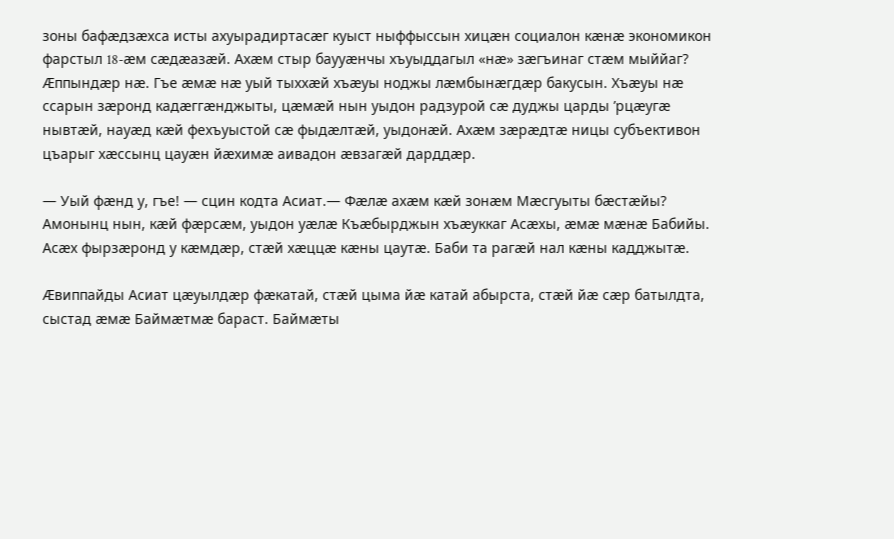зоны бафæдзæхса исты ахуырадиртасæг куыст ныффыссын хицæн социалон кæнæ экономикон фарстыл 18-æм сæдæазæй. Ахæм стыр баууæнчы хъуыддагыл «нæ» зæгъинаг стæм мыййаг? Æппындæр нæ. Гъе æмæ нæ уый тыххæй хъæуы ноджы лæмбынæгдæр бакусын. Хъæуы нæ ссарын зæронд кадæггæнджыты, цæмæй нын уыдон радзурой сæ дуджы царды ’рцæугæ нывтæй, науæд кæй фехъуыстой сæ фыдæлтæй, уыдонæй. Ахæм зæрæдтæ ницы субъективон цъарыг хæссынц цауæн йæхимæ аивадон æвзагæй дарддæр.

— Уый фæнд у, гъе! — сцин кодта Асиат.— Фæлæ ахæм кæй зонæм Мæсгуыты бæстæйы? Амонынц нын, кæй фæрсæм, уыдон уæлæ Къæбырджын хъæуккаг Асæхы, æмæ мæнæ Бабийы. Асæх фырзæронд у кæмдæр, стæй хæццæ кæны цаутæ. Баби та рагæй нал кæны кадджытæ.

Æвиппайды Асиат цæуылдæр фæкатай, стæй цыма йæ катай абырста, стæй йæ сæр батылдта, сыстад æмæ Баймæтмæ бараст. Баймæты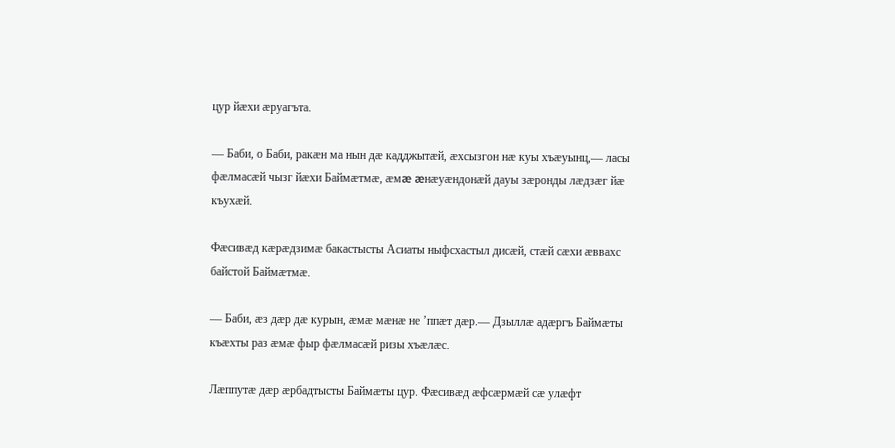цур йæхи æруагъта.

— Баби, о Баби, ракæн ма нын дæ кадджытæй, æхсызгон нæ куы хъæуынц,— ласы фæлмасæй чызг йæхи Баймæтмæ, æмæ æнæуæндонæй дауы зæронды лæдзæг йæ къухæй.

Фæсивæд кæрæдзимæ бакастысты Асиаты ныфсхастыл дисæй, стæй сæхи æввахс байстой Баймæтмæ.

— Баби, æз дæр дæ курын, æмæ мæнæ не ’ппæт дæр.— Дзыллæ адæргъ Баймæты къæхты раз æмæ фыр фæлмасæй ризы хъæлæс.

Лæппутæ дæр æрбадтысты Баймæты цур. Фæсивæд æфсæрмæй сæ улæфт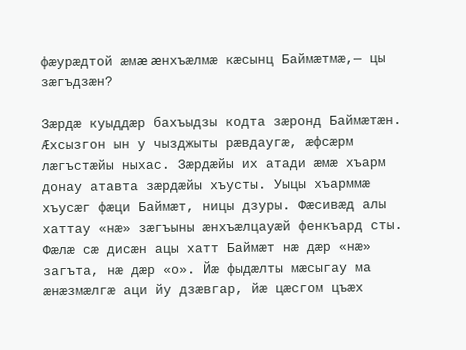фæурæдтой æмæ æнхъæлмæ кæсынц Баймæтмæ,— цы зæгъдзæн?

Зæрдæ куыддæр бахъыдзы кодта зæронд Баймæтæн. Æхсызгон ын у чызджыты рæвдаугæ, æфсæрм лæгъстæйы ныхас. Зæрдæйы их атади æмæ хъарм донау атавта зæрдæйы хъусты. Уыцы хъарммæ хъусæг фæци Баймæт, ницы дзуры. Фæсивæд алы хаттау «нæ» зæгъыны æнхъæлцауæй фенкъард сты. Фæлæ сæ дисæн ацы хатт Баймæт нæ дæр «нæ» загъта, нæ дæр «о». Йæ фыдæлты мæсыгау ма æнæзмæлгæ аци йу дзæвгар, йæ цæсгом цъæх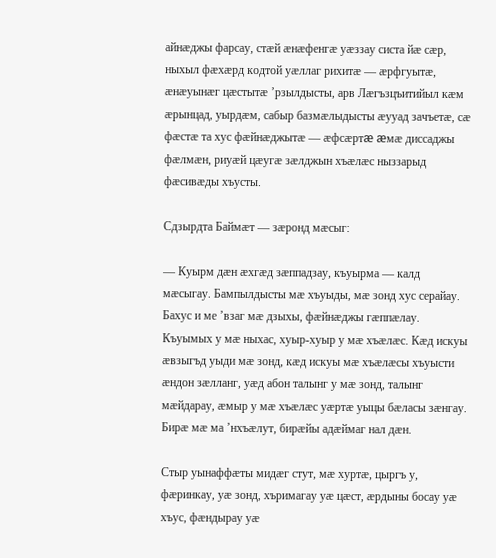айнæджы фарсау, стæй æнæфенгæ уæззау систа йæ сæр, ныхыл фæхæрд кодтой уæллаг рихитæ — æрфгуытæ, æнæуынæг цæстытæ ’рзылдысты, арв Лæгъзцъитийыл кæм æрынцад, уырдæм, сабыр базмæлыдысты æууад зачъетæ, сæ фæстæ та хус фæйнæджытæ — æфсæртæ æмæ диссаджы фæлмæн, риуæй цæугæ зæлджын хъæлæс ныззарыд фæсивæды хъусты.

Сдзырдта Баймæт — зæронд мæсыг:

— Куырм дæн æхгæд зæппадзау, къуырма — калд мæсыгау. Бампылдысты мæ хъуыды, мæ зонд хус серайау. Бахус и ме ’взаг мæ дзыхы, фæйнæджы гæппæлау. Къуымых у мæ ныхас, хуыр-хуыр у мæ хъæлæс. Кæд искуы æвзыгъд уыди мæ зонд, кæд искуы мæ хъæлæсы хъуысти æндон зæлланг, уæд абон талынг у мæ зонд, талынг мæйдарау, æмыр у мæ хъæлæс уæртæ уыцы бæласы зæнгау. Бирæ мæ ма ’нхъæлут, бирæйы адæймаг нал дæн.

Стыр уынаффæты мидæг стут, мæ хуртæ, цыргъ у, фæринкау, уæ зонд, хъримагау уæ цæст, æрдыны босау уæ хъус, фæндырау уæ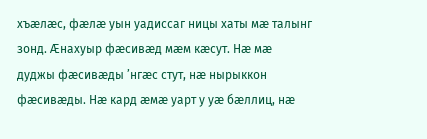хъæлæс, фæлæ уын уадиссаг ницы хаты мæ талынг зонд. Æнахуыр фæсивæд мæм кæсут. Нæ мæ дуджы фæсивæды ’нгæс стут, нæ нырыккон фæсивæды. Нæ кард æмæ уарт у уæ бæллиц, нæ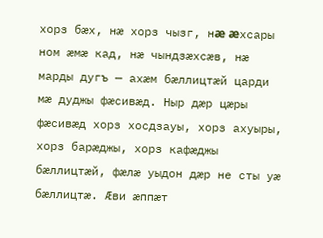хорз бæх, нæ хорз чызг, нæ æхсары ном æмæ кад, нæ чындзæхсæв, нæ марды дугъ — ахæм бæллицтæй царди мæ дуджы фæсивæд. Ныр дæр цæры фæсивæд хорз хосдзауы, хорз ахуыры, хорз барæджы, хорз кафæджы бæллицтæй, фæлæ уыдон дæр не сты уæ бæллицтæ. Æви æппæт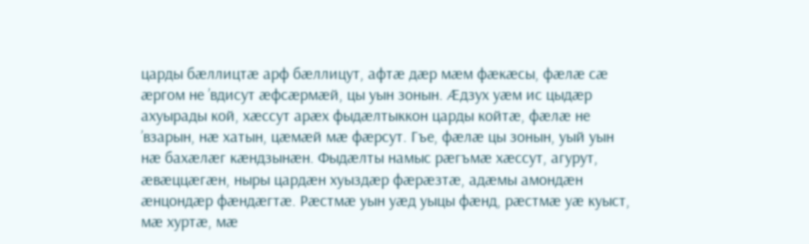царды бæллицтæ арф бæллицут, афтæ дæр мæм фæкæсы, фæлæ сæ æргом не ’вдисут æфсæрмæй, цы уын зонын. Æдзух уæм ис цыдæр ахуырады кой, хæссут арæх фыдæлтыккон царды койтæ, фæлæ не ’взарын, нæ хатын, цæмæй мæ фæрсут. Гъе, фæлæ цы зонын, уый уын нæ бахæлæг кæндзынæн. Фыдæлты намыс рæгъмæ хæссут, агурут, æвæццæгæн, ныры цардæн хуыздæр фæрæзтæ, адæмы амондæн æнцондæр фæндæгтæ. Рæстмæ уын уæд уыцы фæнд, рæстмæ уæ куыст, мæ хуртæ, мæ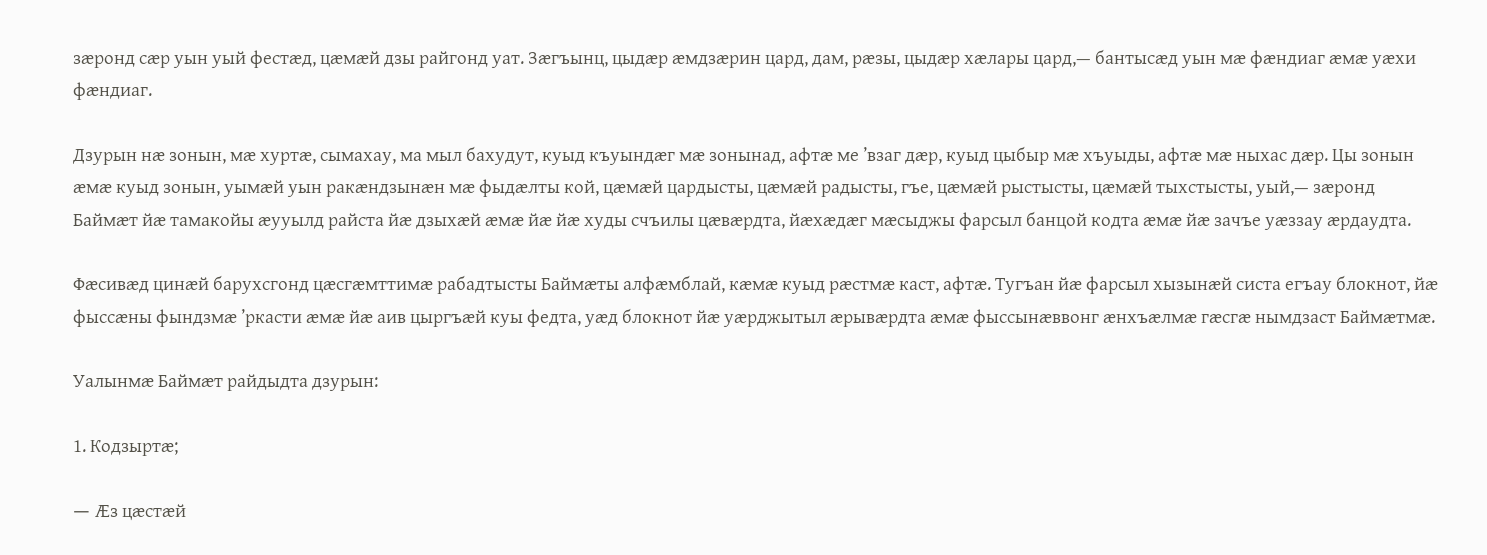зæронд сæр уын уый фестæд, цæмæй дзы райгонд уат. Зæгъынц, цыдæр æмдзæрин цард, дам, рæзы, цыдæр хæлары цард,— бантысæд уын мæ фæндиаг æмæ уæхи фæндиаг.

Дзурын нæ зонын, мæ хуртæ, сымахау, ма мыл бахудут, куыд къуындæг мæ зонынад, афтæ ме ’взаг дæр, куыд цыбыр мæ хъуыды, афтæ мæ ныхас дæр. Цы зонын æмæ куыд зонын, уымæй уын ракæндзынæн мæ фыдæлты кой, цæмæй цардысты, цæмæй радысты, гъе, цæмæй рыстысты, цæмæй тыхстысты, уый,— зæронд Баймæт йæ тамакойы æууылд райста йæ дзыхæй æмæ йæ йæ худы счъилы цæвæрдта, йæхæдæг мæсыджы фарсыл банцой кодта æмæ йæ зачъе уæззау æрдаудта.

Фæсивæд цинæй барухсгонд цæсгæмттимæ рабадтысты Баймæты алфæмблай, кæмæ куыд рæстмæ каст, афтæ. Тугъан йæ фарсыл хызынæй систа егъау блокнот, йæ фыссæны фындзмæ ’ркасти æмæ йæ аив цыргъæй куы федта, уæд блокнот йæ уæрджытыл æрывæрдта æмæ фыссынæввонг æнхъæлмæ гæсгæ нымдзаст Баймæтмæ.

Уалынмæ Баймæт райдыдта дзурын:

1. Кодзыртæ;

— Æз цæстæй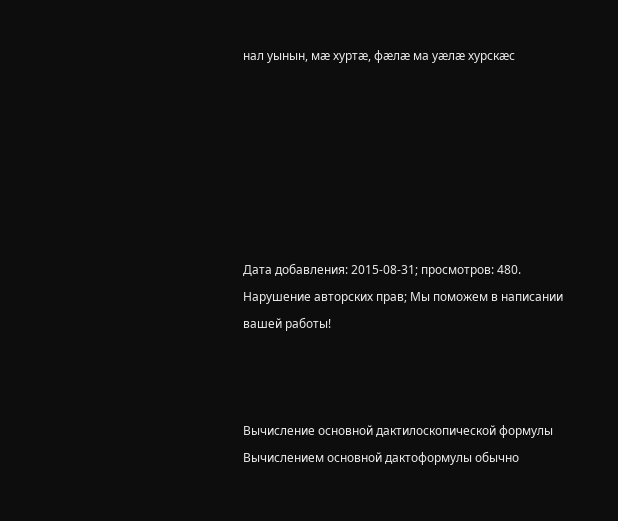нал уынын, мæ хуртæ, фæлæ ма уæлæ хурскæс







Дата добавления: 2015-08-31; просмотров: 480. Нарушение авторских прав; Мы поможем в написании вашей работы!



Вычисление основной дактилоскопической формулы Вычислением основной дактоформулы обычно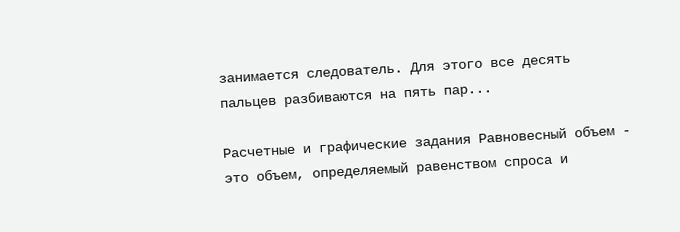занимается следователь. Для этого все десять пальцев разбиваются на пять пар...

Расчетные и графические задания Равновесный объем - это объем, определяемый равенством спроса и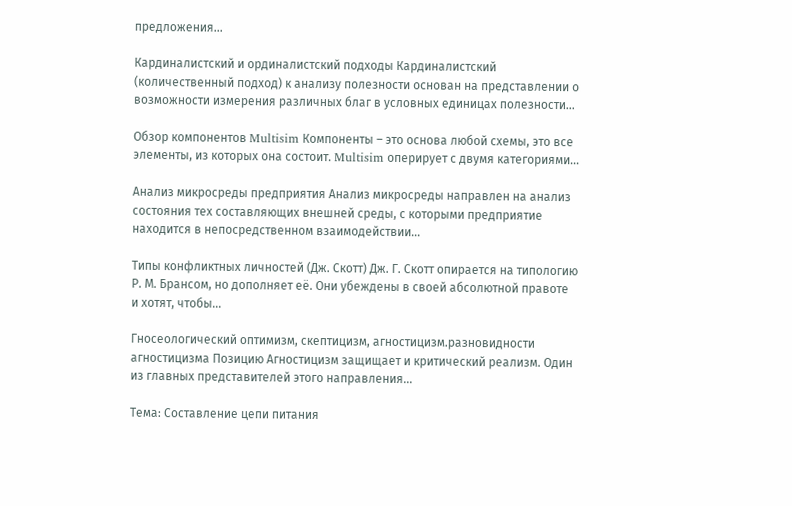предложения...

Кардиналистский и ординалистский подходы Кардиналистский (количественный подход) к анализу полезности основан на представлении о возможности измерения различных благ в условных единицах полезности...

Обзор компонентов Multisim Компоненты – это основа любой схемы, это все элементы, из которых она состоит. Multisim оперирует с двумя категориями...

Анализ микросреды предприятия Анализ микросреды направлен на анализ состояния тех составляющих внешней среды, с которыми предприятие находится в непосредственном взаимодействии...

Типы конфликтных личностей (Дж. Скотт) Дж. Г. Скотт опирается на типологию Р. М. Брансом, но дополняет её. Они убеждены в своей абсолютной правоте и хотят, чтобы...

Гносеологический оптимизм, скептицизм, агностицизм.разновидности агностицизма Позицию Агностицизм защищает и критический реализм. Один из главных представителей этого направления...

Тема: Составление цепи питания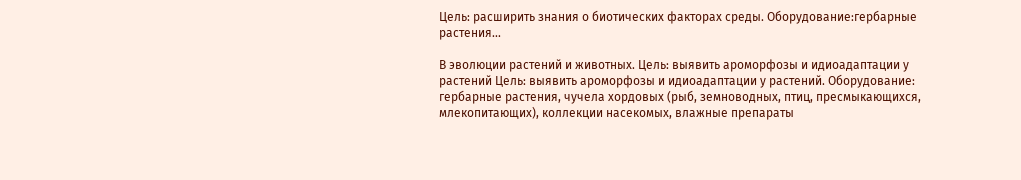Цель: расширить знания о биотических факторах среды. Оборудование:гербарные растения...

В эволюции растений и животных. Цель: выявить ароморфозы и идиоадаптации у растений Цель: выявить ароморфозы и идиоадаптации у растений. Оборудование: гербарные растения, чучела хордовых (рыб, земноводных, птиц, пресмыкающихся, млекопитающих), коллекции насекомых, влажные препараты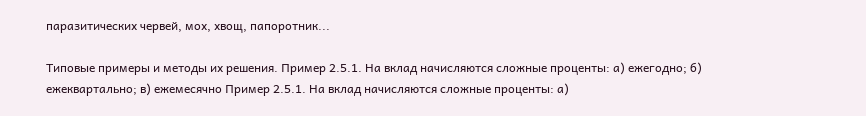паразитических червей, мох, хвощ, папоротник...

Типовые примеры и методы их решения. Пример 2.5.1. На вклад начисляются сложные проценты: а) ежегодно; б) ежеквартально; в) ежемесячно Пример 2.5.1. На вклад начисляются сложные проценты: а)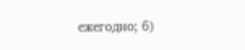ежегодно; б)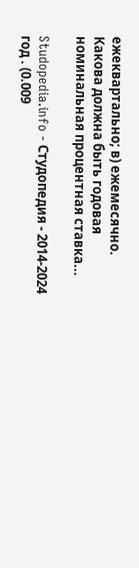ежеквартально; в) ежемесячно. Какова должна быть годовая номинальная процентная ставка...

Studopedia.info - Студопедия - 2014-2024 год . (0.009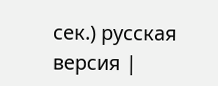сек.) русская версия |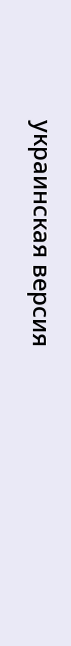украинская версия